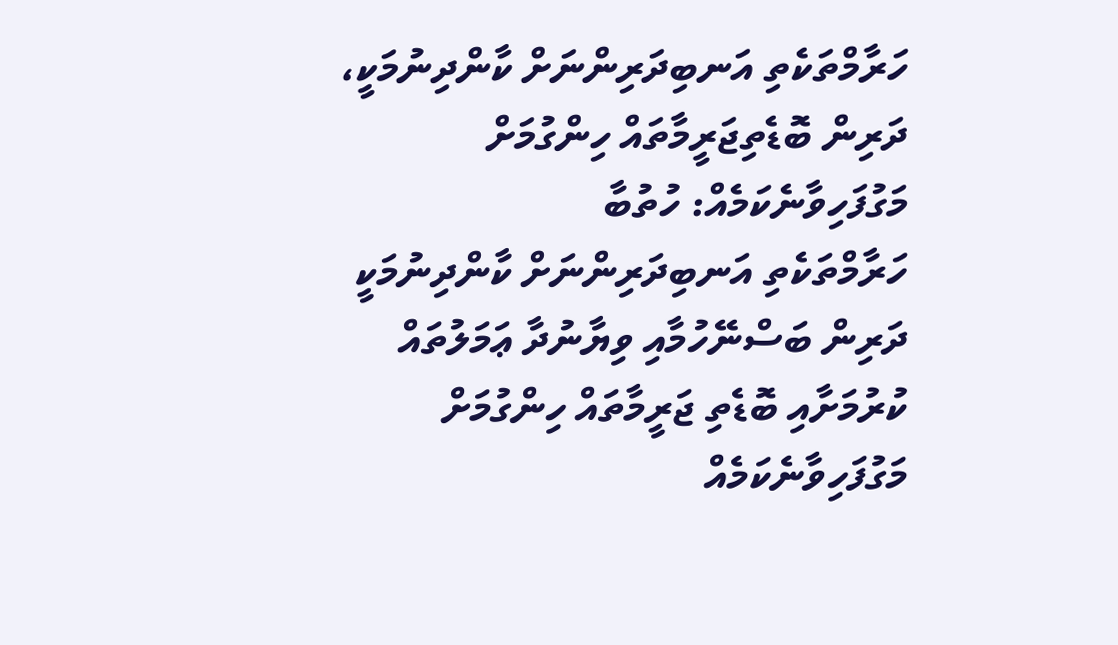ހަރާމްތަކެތި އަނބިދަރިންނަށް ކާންދިނުމަކީ، ދަރިން ބޮޑެތިޖަރީމާތައް ހިންގުމަށް މަގުފަހިވާނެކަމެއް: ހުތުބާ
ހަރާމްތަކެތި އަނބިދަރިންނަށް ކާންދިނުމަކީ  ދަރިން ބަސްނޭހުމާއި ވިޔާނުދާ ޢަމަލުތައް ކުރުމަށާއި ބޮޑެތި ޖަރީމާތައް ހިންގުމަށް މަގުފަހިވާނެކަމެއް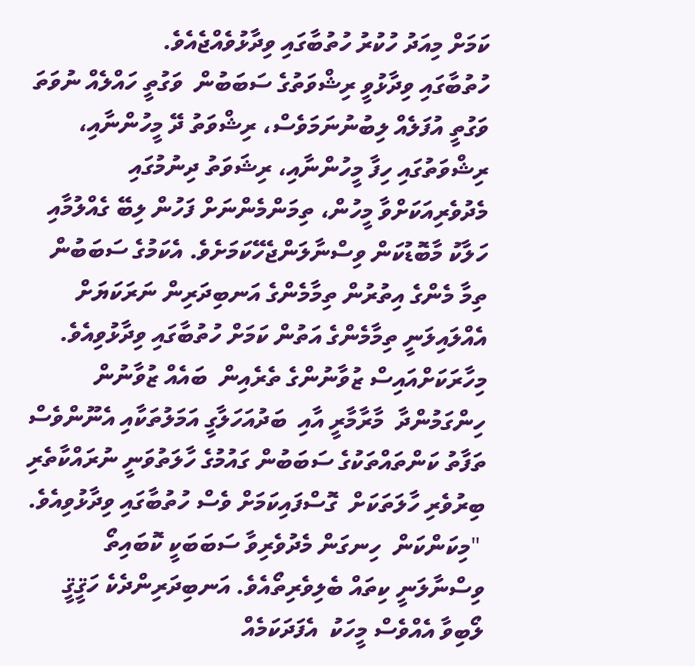ކަމަށް މިއަދު ހުކުރު ހުތުބާގައި ވިދާޅުވެއްޖެއެވެ.
ހުތުބާގައި ވިދާޅުވީ ރިޝްވަތުގެ ސަބަބުން  ވަގުތީ ހައްލެއް ނުވަތަ ވަގުތީ އުފަލެއް ލިބުނުނަމަވެސް، ރިޝްވަތު ދޭ މީހުންނާއި، ރިޝްވަތުގައި ހިފާ މީހުންނާއި، ރިޝަވަތު ދިނުމުގައި މެދުވެރިއަކަށްވާ މީހުން، ތިމަންމެންނަށް ފަހުން ލިބޭ ގެއްލުމާއި ހަލާކު މާބޮޑުކަން ވިސްނާލަންޖެހޭކަމަށެވެ. އެކަމުގެ ސަބަބުން ތިމާ މެންގެ އިތުރުން ތިމާމެންގެ އަނބިދަރިން ނަރަކަޔަށް އެއްލައިލަނީ ތިމާމެންގެ އަތުން ކަމަށް ހުތުބާގައި ވިދާޅުވިއެވެ.
މިހާރަކަށްއައިސް ޒުވާނުންގެ ތެރެއިން  ބައެއް ޒުވާނުން ހިންގަމުންދާ  މާރާމާރީ އާއި  ބަދުއަހަލާގީ އަމަލުތަކާއި އެނޫންވެސް ތަފާތު ކަންތައްތަކުގެ ސަބަބުން ގައުމުގެ ހާލަތުވަނީ ނުރައްކާތެރި ބިރުވެރި ހާލަތަކަށް  ގޮސްފައިކަމަށް ވެސް ހުތުބާގައި ވިދާޅުވިއެވެ.
 "މިކަންކަން  ހިނގަން މެދުވެރިވާ ސަބަބަކީ ކޮބައިތޯ ވިސްނާލަނީ ކިތައް ބެލިވެރިތޯއެވެ. އަނބިދަރިންދެކެ ހަޤީޤީ ލޯބިވާ އެއްވެސް މީހަކު  އެފަދަކަމެއް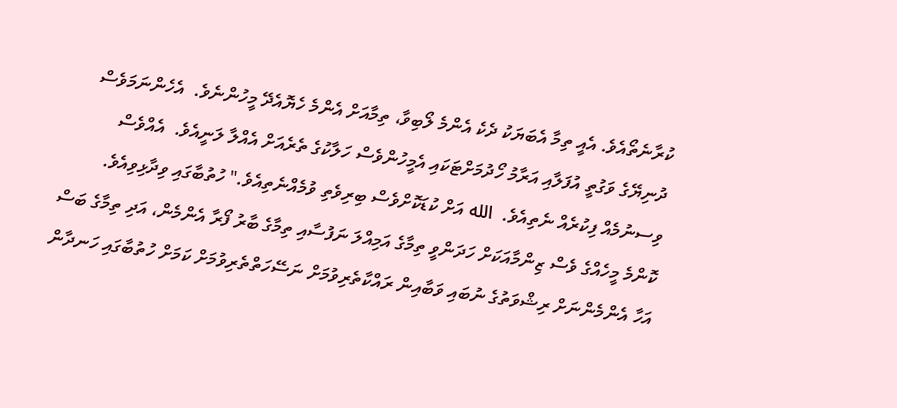ކުރާނެތޯއެވެ. އެއީ ތިމާ އެބަޔަކު ދެކެ އެންމެ ލޯބިވާ، ތިމާއަށް އެންމެ ހެޔޮއެދޭ މީހުންނެވެ.  އެހެންނަމަވެސް ދުނިޔޭގެ ވަގުތީ އުފަލާއި އަރާމު ހޯދުމަށްޓަކައި އެމީހުންވެސް ހަލާކުގެ ތެރެއަށް އެއްލާ ލަނީއެވެ.  އެއްވެސް ވިސނުމެއް ފިކުރެއް ނެތިއެވެ.  الله އަށް ކުޑަކޮށްވެސް ބިރިވެތި ވުމެއްނެތިއެވެ." ހުތުބާގައި ވިދާޅިވިއެވެ.
ކޮންމެ މީހެއްގެ ވެސް ޒިންމާއަކަށް ހަދަންވީ ތިމާގެ އަމިއްލަ ނަފުސާއި ތިމާގެ ބާރު ފޯރާ އެންމެން، އަދި ތިމާގެ ބަސް އަހާ އެންމެންނަށް ރިޝްވަތުގެ ނުބައި ވަބާއިން ރައްކާތެރިވުމަށް ނަސޭހަތްތެރިވުމަށް ކަމަށް ހުތުބާގައި ހަނދާން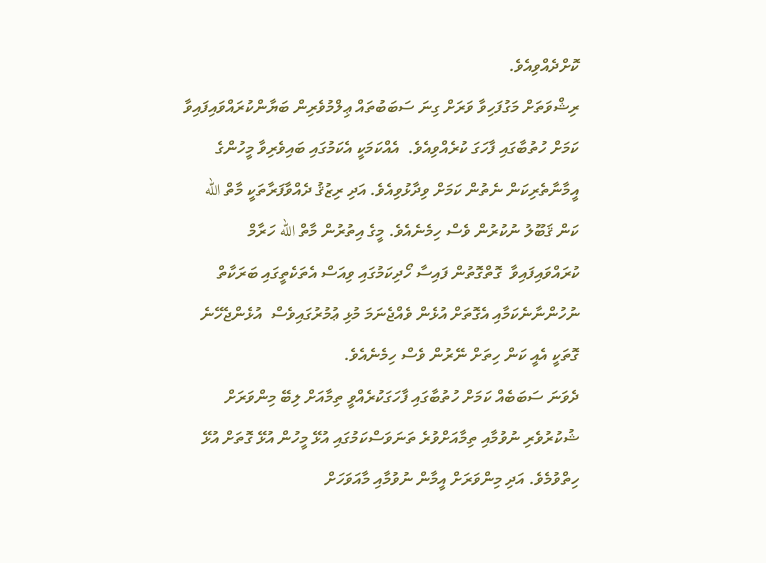ކޮށްދެއްވިއެވެ.
ރިޝްވަތަށް މަގުފަހިވާ ވަރަށް ގިނަ ސަބަބުތައް ޢިލްމުވެރިން ބަޔާންކުރައްވައިފައިވާ ކަމަށް ހުތުބާގައި ފާހަގަ ކުރެއްވިއެވެ.  އެއްކަމަކީ އެކަމުގައި ބައިވެރިވާ މީހުންގެ އީމާނާތެރިކަން ނެތުން ކަމަށް ވިދާޅުވިއެވެ. އަދި ރިޒުޤު ދެއްވާފަރާތަކީ މާތް الله ކަން ޤަބޫލު ނުކުރުން ވެސް ހިމެނެއެވެ. މީގެ އިތުރުން މާތް الله ހަރާމް ކުރައްވައިފައިވާ  ގޮތްގޮތުން ފައިސާ ހޯދިކަމުގައި ވިއަސް އެތަކެތީގައި ބަރަކާތް ނުހުންނާނެކަމާއި އެގޮތަށް އުޅެން ވެއްޖެނަމަ މުޅި ޢުމުރުގައިވެސް  އުޅެންޖެހޭނެ ގޮތަކީ އެއީ ކަން ހިތަށް ނޭރުން ވެސް ހިމެނެއެވެ.
ދެވަނަ ސަބަބެއް ކަމަށް ހުތުބާގައި ފާހަގަކުރެއްވީ ތިމާއަށް ލިބޭ މިންވަރަށް ޝުކުރުވެރި ނުވުމާއި ތިމާއަށްވުރެ ތަނަވަސްކަމުގައި އުޅޭ މީހުން އުޅޭ ގޮތަށް އުޅޭ ހިތްވުމެވެ. އަދި މިންވަރަށް އީމާން ނުވުމާއި މާއަވަހަށް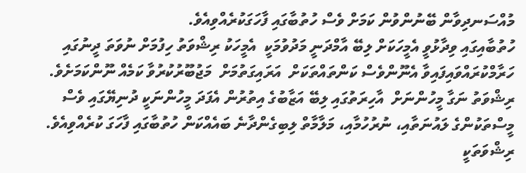މުއްސަނދިވާން ބޭނުންވުން ކަމަށް ވެސް ހުތުބާގައި ފާހަގަކުރެއްވިއެވެ.
ހުތުބާއިގައި ވިދާޅުވީ އެމީހަކަށް ލިބޭ އާމްދަނީ މަދުވުމަކީ  އެމީހަކު ރިޝްވަތު ހިފުމަށް ނުވަތަ ދީނުގައި  ހަރާމްކުރައްވައިފައިވާ އެނޫންވެސް ކަންތައްތަކަށް  އަރައިގަތުމަށް  މަޖުބޫރުކުރުވާ ކަމެއް ނޫންކަމަށެވެ.  ރިޝްވަތު ނަގާ މީހުންނަށް  އާހިރަތުގައި ލިބޭ އަޒާބުގެ އިތުރުން އެފަދަ މީހުންނަކީ ދުނިޔޭގައި ވެސް މީސްތަކުންގެ ލައުނަތާއި، ނުރުހުމާއި، މަލާމާތް ލިބިގެންދާނެ ބައެއްކަން ހުތުބާގައި ފާހަގަ ކުރެއްވިއެވެ.
ރިޝްވަތަކީ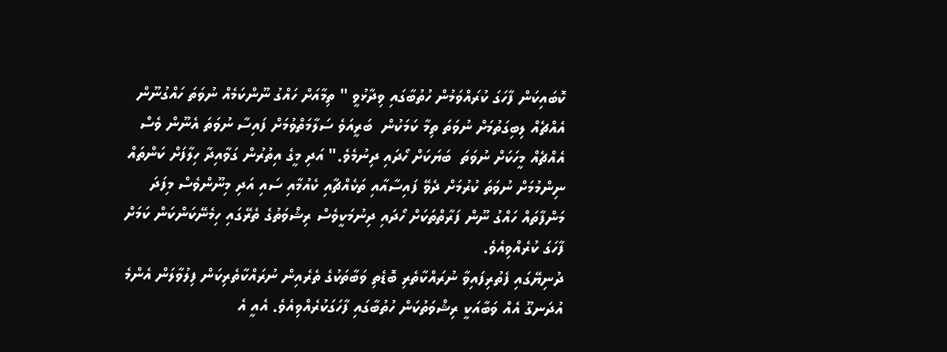ކޮބައިކަން ފާހަގަ ކުރައްވަމުން ހުތުބާގައި ވިދާޅުވީ " ތިމާއަށް ހައްގު ނޫންކަމެއް ނުވަތަ ހައްގުނޫން އެއްޗެއް ލިބިގަތުމަށް ނުވަތަ ތިމާ ކަމަކުން  ބަރީއަވެ ސަލާމަތްވުމަށް ފައިސާ ނުވަތަ އެނޫން ވެސް އެއްޗެއް މީހަކަށް ނުވަތަ  ބަޔަކަށް ހޯދައި ދިނުމެވެ." އަދި މީގެ އިތުރުން ގަވާއިދާ ހިލާފަށް ކަންތައް ނިންމުމަށް ނުވަތަ ކުރުމަށް ދެވޭ ފައިސާއާއި ތަކެއްޗާއި ކެއުމާއި ސައި އަދި މިނޫންވެސް މިފަދަ މަންފާތައް ހައްގު ނޫން ފަރާތްތަކަށް ހޯދައި ދިނުމަކީވެސް ރިޝްވަތުގެ ތެރޭގައި ހިމެނޭކަންކަން ކަމަށް ފާހަގަ ކުރެއްވިއެވެ.
ދުނިޔޭގައި ފެތުރިފައިވާ ނުރައްކާތެރި ބޮޑެތި ވަބާތަކުގެ ތެރެއިން ނުރައްކާތެރިކަން ފިލުވާލަން އެންމެ އުދަނގޫ އެއް ވަބާއަކީ ރިޝްވަތުކަން ހުތުބާގައި ފާހަގަކުރެއްވިއެވެ. އެއީ އެ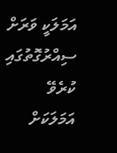އަމަލަކީ ވަރަށް ސިއްރުގޮތުގައި ކުރެވޭ އަމަލަކަށް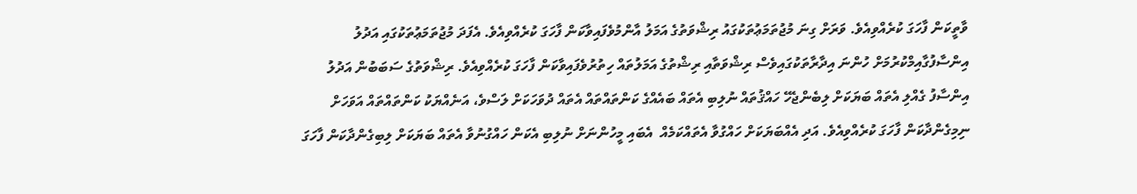ވާތީކަން ފާހަގަ ކުރެއްވިއެވެ. ވަރަށް ގިނަ މުޖުތަމަޢުތަކުގައު ރިޝްވަތުގެ އަމަލު އާންމުވެފައިވާކަން ފާހަގަ ކުރެއްވިއެވެ. އެފަދަ މުޖުތަމަޢުތަކުގައި އަދުލު އިންސާފުގާއިމްކުރުމަށް ހުންނަ އިދާރާތަކުގައިވެސް ރިޝްވަތާއި ރިޝްތުގެ އަމަލުތައް ހިތުރުވެފައިވާކަން ފާހަގަ ކުރެއްވިއެވެ. ރިޝްވަތުގެ ސަބަބުން އަދުލު އިންސާފު ގެއްލި އެތައް ބަޔަކަށް ލިބެންޖެހޭ ހައްޤުތައް ނުލިބި އެތައް ބައެއްގެ ކަންތައްތައް އެތައް ދުވަހަކަށް ލަސްވެ، އަނެއްޔަކު ކަންތައްތައް އަވަހަށް ނިމިގެންދާކަން ފާހަގަ ކުރެއްވިއެވެ. އަދި އެއްބަޔަކަށް ހައްގުވާ އެތައްކަމެއް  އެބައި މީހުންނަށް ނުލިބި އެކަން ހައްގުނުވާ އެތައް ބަޔަކަށް ލިބިގެންދާކަން ފާހަގަ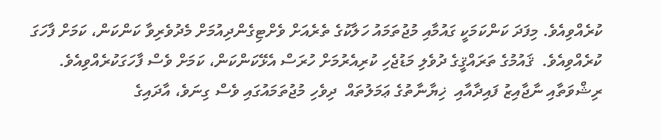ކުރެއްވިއެވެ. މިފަދަ ކަންކަމަކީ ގައުމާއި މުޖުތަމައު ހަލާކުގެ ތެރެއަށް ވެށްޓިގެންދިއުމަށް މެދުވެރިވާ ކަންކަން، ކަމަށް ފާހަގަ ކުރެއްވިއެވެ.  ޤައުމުގެ ތަރައްޤީގެ ދުވެލި މަޑުޖެހި ކުރިއެރުމަށް ހުރަސް އެޅޭކަންކަން، ކަމަށް ވެސް ފާހަގަކުރެއްވިއެވެ.
ރިޝްވަތާއި ނާޖާއިޒު ފައިދާއާއި  ޚިޔާނާތުގެ ޢަމަލުތައް  ދިވެހި މުޖުތަމައުގައި ވެސް ގިނަވެ، އާދައިގެ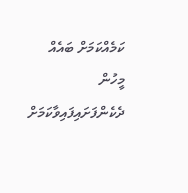ކަމެއްކަމަށް ބައެއް މީހުން ދެކެންފަށައިފައިވާކަމަށް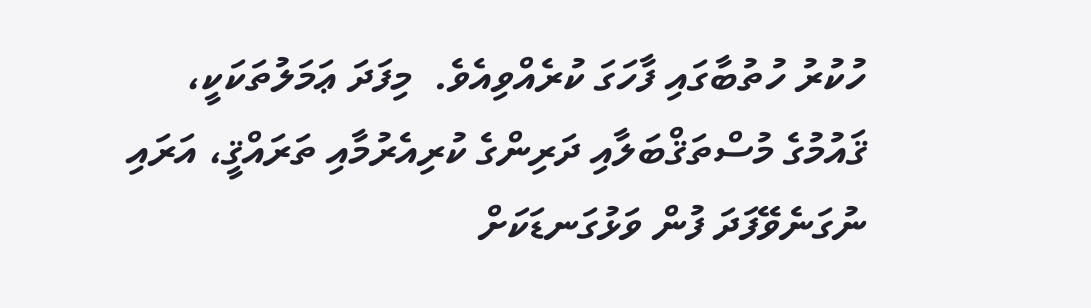ހުކުރު ހުތުބާގައި ފާހަގަ ކުރެއްވިއެވެ.  މިފަދަ ޢަމަލުތަކަކީ، ޤައުމުގެ މުސްތަޤްބަލާއި ދަރިންގެ ކުރިއެރުމާއި ތަރައްޤީ، އަރައި ނުގަނެވޭފަދަ ފުން ވަޅުގަނޑަކަށް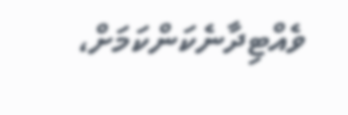ވެއްޓިދާނެކަންކަމަށް،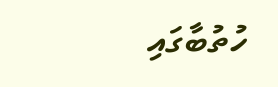ހުތުބާގައި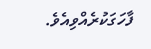ފާހަގަކުރެއްވިއެވެ.